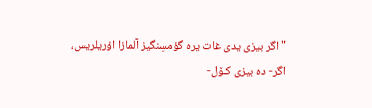"اگر بیزی یدی غات یره گؤمسِنگیز آلمازا اؤریلریس،
اگر- ده بیزی کـۆل-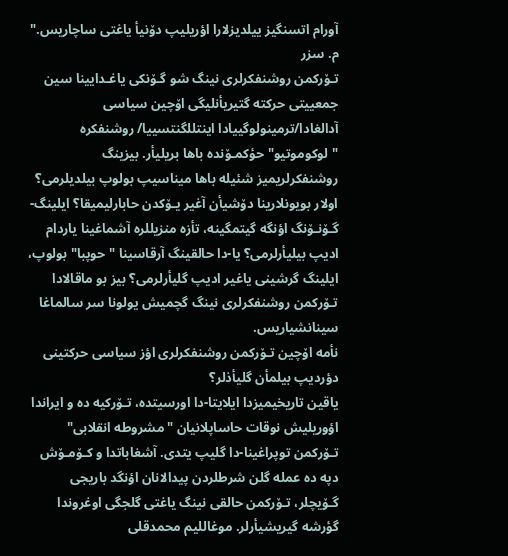آورام اتسنگیز ییلدیزلارا اؤریلیپ دۆنیأ یاغتی ساچاریس."
م. سزر
تـۆرکمن روشنفکرلری نینگ شو گـۆنکی یاغـدایینا سین
جمعییتی حرکته گتیریأنلیگی اۆچین سیاسی آدالغادا/ترمینولوگییادا اینتللگنتسییا/ روشنفکره "لوکوموتیو" حؤکمـۆنده باها بریلیأر. بیزینگ روشنفکرلریمیز شئیله باها میناسیپ بولوپ بیلدیلرمی؟ اولار بویونلارینا دۆشیأن آغیر یـۆکدن حابارلیمیقا؟ ایلینگ- گـۆنـۆنگ اؤنگه گیتمگینه، تأزه منزیللره آشماغینا یاردام ادیپ بیلیأرلرمی؟ یا-دا حالقینگ آرقاسینا "حوپبا" بولوپ، ایلینگ گرشینی یاغیر ادیپ گلیأرلرمی؟ بیز بو ماقالادا تـۆرکمن روشنفکرلری نینگ گچمیش یولونا سر سالماغا سینانشیاریس.
نأمه اۆچین تـۆرکمن روشنفکرلری اؤز سیاسی حرکتینی دؤردیپ بیلمأن گلیأذلر؟
یاقین تاریخیمیزدا ایلایتا-دا اورسیتده، تـۆرکیه ده و ایراندا اؤوریلیش نوقات حاساپلانیان "مشروطه انقلابی" تـۆرکمن توپراغینا-دا گلیپ یتدی. آشغاباتدا و کـۆمـۆش دپه ده عمله گلن شرطلردن پیدالانان اؤنگد باریجی گـۆیچلر، تـۆرکمن حالقی نینگ یاغتی گلجگی اوغروندا گؤرشه گیریشیأرلر. موغاللیم محمدقلی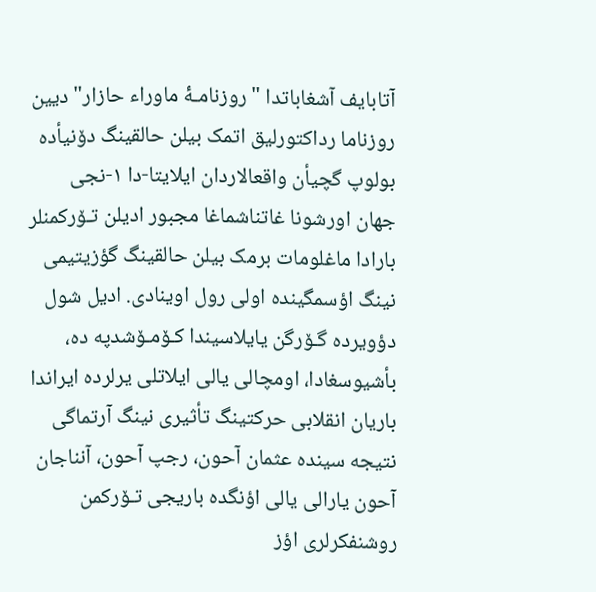آتابایف آشغاباتدا "روزنامـۀ ماوراء حازار" دیین روزناما رداکتورلیق اتمک بیلن حالقینگ دۆنیأده بولوپ گچیأن واقعالاردان ایلایتا-دا ۱-نجی جهان اورشونا غاتناشماغا مجبور ادیلن تـۆرکمنلر بارادا ماغلومات برمک بیلن حالقینگ گؤزیتیمی نینگ اؤسمگینده اولی رول اوینادی. ادیل شول دؤویرده گـۆرگن یایلاسیندا کـۆمـۆشدپه ده، بأشیوسغادا، اومچالی یالی ایلاتلی یرلرده ایراندا باریان انقلابی حرکتینگ تأثیری نینگ آرتماگی نتیجه سینده عثمان آحون، رجپ آحون، آنناجان آحون یارالی یالی اؤنگده باریجی تـۆرکمن روشنفکرلری اؤز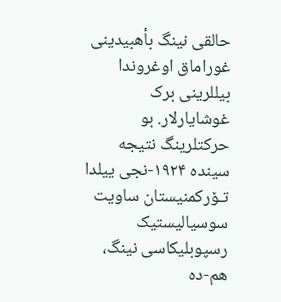حالقی نینگ بأهبیدینی غوراماق اوغروندا بیللرینی برک غوشایارلار. بو حرکتلرینگ نتیجه سینده ۱۹۲۴-نجی ییلدا تـۆرکمنیستان ساویت سوسیالیستیک رسپوبلیکاسی نینگ، هم-ده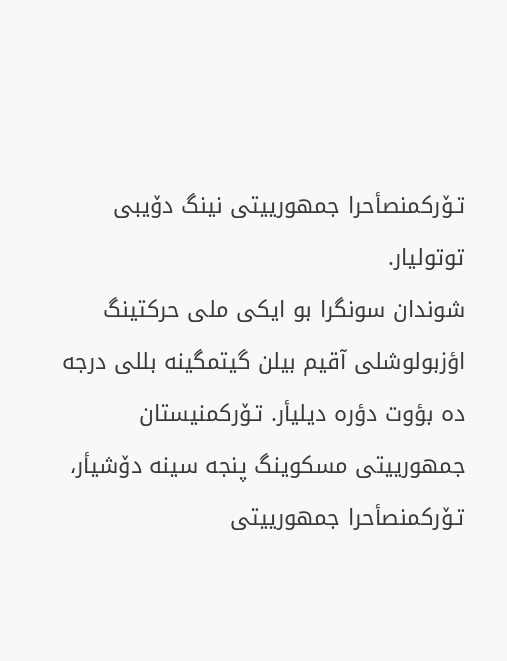تـۆرکمنصأحرا جمهورییتی نینگ دۆیبی توتولیار.
شوندان سونگرا بو ایکی ملی حرکتینگ اؤزبولوشلی آقیم بیلن گیتمگینه بللی درجه ده بؤوت دؤره دیلیأر. تـۆرکمنیستان جمهورییتی مسکوینگ پنجه سینه دۆشیأر، تـۆرکمنصأحرا جمهورییتی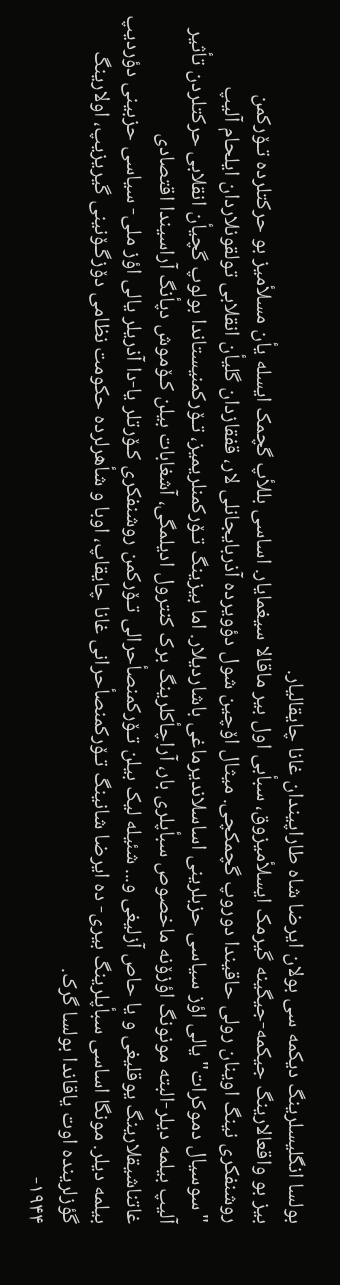بولسا انگلیسلرینگ دیکمه سی بولان ایرضا شاه طاراپیندان غانا چایقالیار.
بیز بو واقعالارینگ جیکمه-جیگینه گیرمک ایسلأمیزوق، سبأبی اول بیر ماقالا سیغمایار. اساسی بللأپ گچمک ایسله یأن مسلأمیز بو حرکتلرده تـۆرکمن روشنفکری نینگ اوینان رولی حاقیندا دوروپ گچمکچی. میثال اۆچین شول دؤویرده آذربایجانلی لار، قفقازدان گلیأن انقلابی تولقونلاردان ایلحام آلیپ "سوسیال دموکرات" یالی اؤز سیاسی حزبلرینی اساسلاندیرماغی باشاردیلار. اما بیزینگ تـۆرکمنلریمیز، تـۆرکمنیستاندا بولوپ گچیأن انقلابی حرکتلردن تأثیر آلیپ بیلمه دیلر-البته مونونگ اؤزۆنه ماخصوص سبأپلری بار، آراچأکلرینگ برک کنترول ادیلمگی، آشغابات بیلن کـۆموش دپأنگ آراسیندا اقتصادی غاتناشیقلارینگ یوقلیغی و یا حاص آزلیغی و... شئیله لیک بیلن تـۆرکمنصأحرالی تـۆرکمن روشنفکری کـۆرتلر یا-دا آذریلر یالی اؤز ملی- سیاسی حزبینی دؤردیپ بیلمه دیلر. مونگا اساسی سبأپلرینگ بیری- ده ایرضا شانینگ تـۆرکمنصأحرانی غانا چایقاپ، اوبا و شأهرلرده حکومت نظامی دۆزگـۆنینی گیریزیپ، اولارینگ گؤزلرینده اوت یاقاندا بولسا گرک.
۱۹۴۴-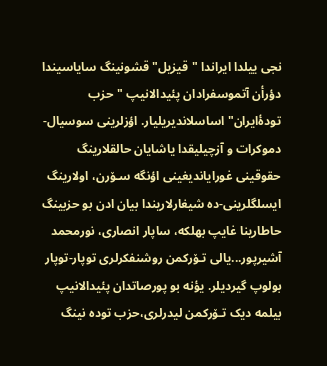نجی ییلدا ایراندا "قیزیل" قشونینگ سایاسیندا دؤرأن آتموسفرادان پئیدالانیپ "حزب تودۀایران" اساسلاندیریلیار. اؤزلرینی سوسیال-دموکرات و آزچیلیقدا یاشایان حالقلارینگ حقوقینی غورایاندیغینی اؤنگه سـۆرن، اولارینگ ایسلگلرینی-ده شیغارلاریندا بیان ادن بو حزبینگ حاطارینا غایپ بهلکه، ساپار انصاری، نورمحمد آشیرپور...یالی تـۆرکمن روشنفکرلری توپار-توپار بولوپ گیردیلر. یؤنه بو پورصاتدان پئیدالانیپ بیلمه دیک تـۆرکمن لیدرلری،حزب توده نینگ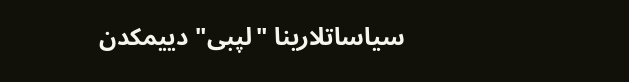سیاساتلارینا "لپبی" دییمکدن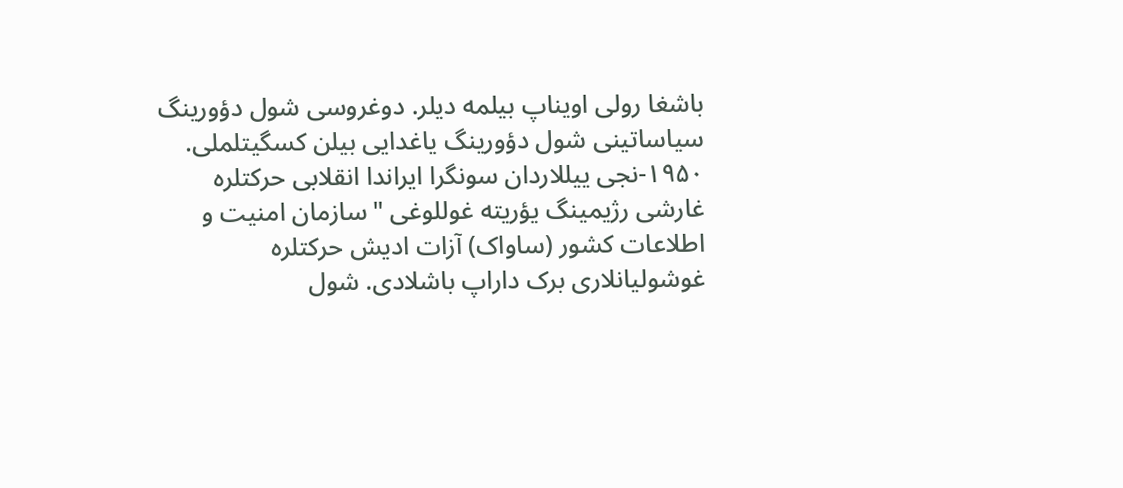باشغا رولی اویناپ بیلمه دیلر. دوغروسی شول دؤورینگ سیاساتینی شول دؤورینگ یاغدایی بیلن کسگیتلملی.
۱۹۵۰-نجی ییللاردان سونگرا ایراندا انقلابی حرکتلره غارشی رژیمینگ یؤریته غوللوغی "سازمان امنیت و اطلاعات کشور (ساواک) آزات ادیش حرکتلره غوشولیانلاری برک داراپ باشلادی. شول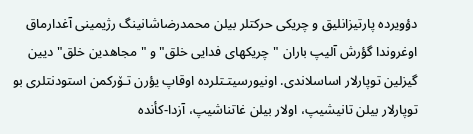دؤویرده پارتیزانلیق و چریکی حرکتلر بیلن محمدرضاشانینگ رژیمینی آغدارماق اوغروندا گؤرش آلیپ باران "چریکهای فدایی خلق" و "مجاهدین خلق" دیین گیزلین توپارلار اساسلاندی. اونیورسیتـتلرده اوقاپ یؤرن تـۆرکمن استودنتلری بو توپارلار بیلن تانیشیپ، اولار بیلن غاتناشیپ، آزدا-کأنده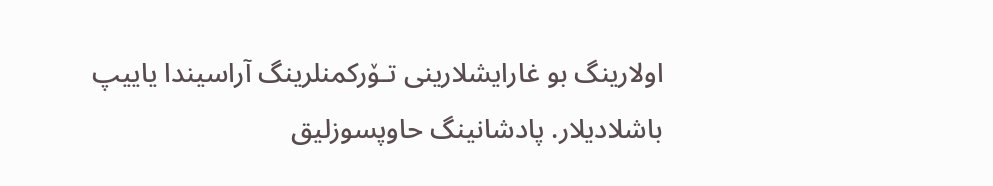اولارینگ بو غارایشلارینی تـۆرکمنلرینگ آراسیندا یاییپ باشلادیلار. پادشانینگ حاوپسوزلیق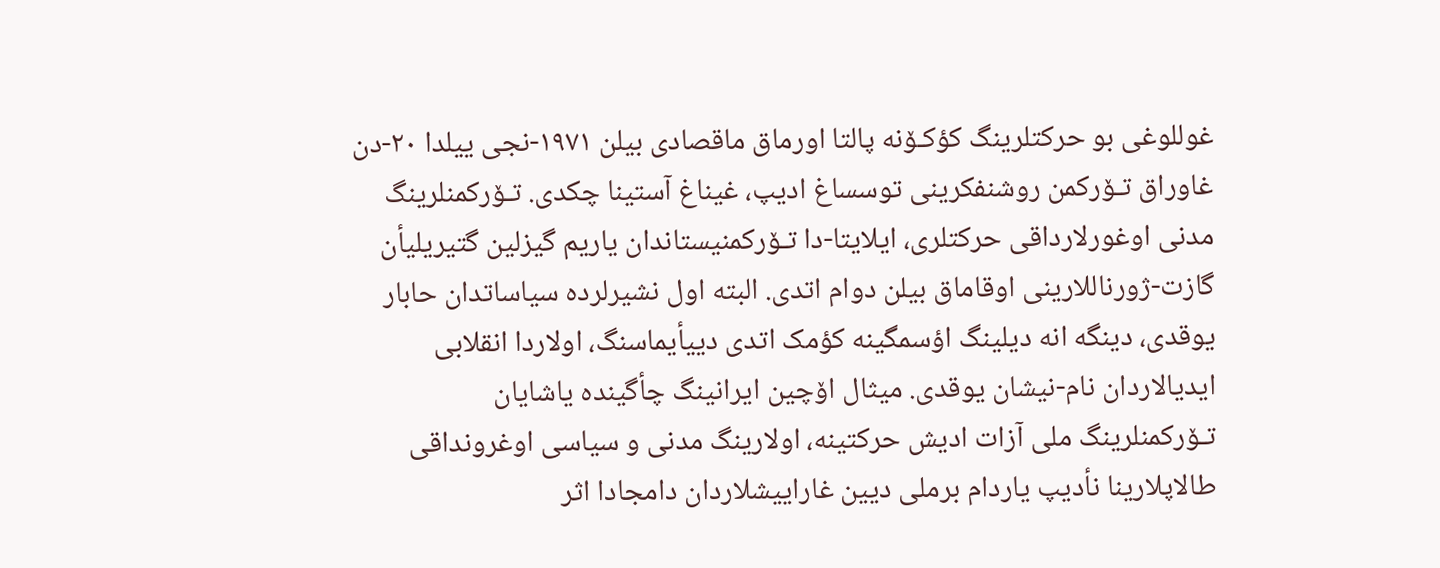غوللوغی بو حرکتلرینگ کؤکـۆنه پالتا اورماق ماقصادی بیلن ۱۹۷۱-نجی ییلدا ۲۰-دن غاوراق تـۆرکمن روشنفکرینی توسساغ ادیپ، غیناغ آستینا چکدی. تـۆرکمنلرینگ مدنی اوغورلارداقی حرکتلری، ایلایتا-دا تـۆرکمنیستاندان یاریم گیزلین گتیریلیأن گازت-ژورناللارینی اوقاماق بیلن دوام اتدی. البته اول نشیرلرده سیاساتدان حابار یوقدی، دینگه انه دیلینگ اؤسمگینه کؤمک اتدی دییأیماسنگ، اولاردا انقلابی ایدیالاردان نام-نیشان یوقدی. میثال اۆچین ایرانینگ چأگینده یاشایان تـۆرکمنلرینگ ملی آزات ادیش حرکتینه، اولارینگ مدنی و سیاسی اوغرونداقی طالاپلارینا نأدیپ یاردام برملی دیین غاراییشلاردان دامجادا اثر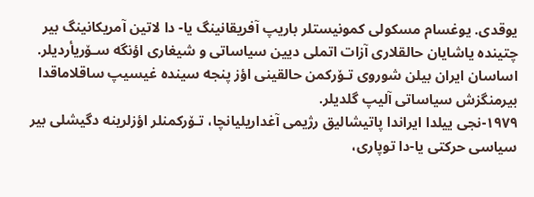یوقدی. یوغسام مسکولی کمونیستلر باریپ آفریقانینگ یا- دا لاتین آمریکانینگ بیر چتینده یاشایان حالقلاری آزات اتملی دیین سیاساتی و شیغاری اؤنگه سـۆریأردیلر. اساسان ایران بیلن شوروی تـۆرکمن حالقینی اؤز پنجه سینده غیسیپ ساقلاماقدا بیرمنگزش سیاساتی آلیپ گلدیلر.
۱۹۷۹-نجی ییلدا ایراندا پاتیشالیق رژیمی آغداریلیانچا، تـۆرکمنلر اؤزلرینه دگیشلی بیر سیاسی حرکتی یا-دا توپاری،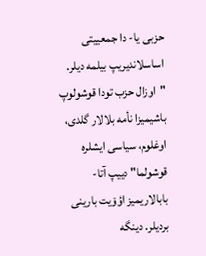حزبی یا- دا جمعییتی اساسلاندیریپ بیلمه دیلر. "اوزال حزب تودا قوشولوپ باشیمیزا نأمه بلالار گلدی، اوغلوم، سیاسی ایشلره قوشولما" دییپ آتا-بابالاریمیز اؤۆیت بارینی بردیلر. دینگه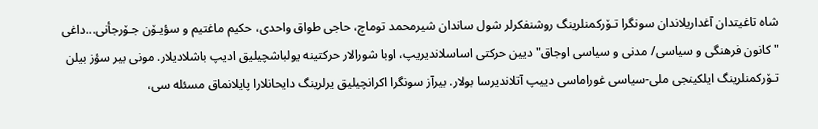شاه تاغیتدان آغداریلاندان سونگرا تـۆرکمنلرینگ روشنفکرلر شول ساندان شیرمحمد توماچ، حاجی طواق واحدی، حکیم ماغتیم و سؤیـۆن جـۆرجأنی...داغی "کانون فرهنگی و سیاسی/ مدنی و سیاسی اوجاق" دیین حرکتی اساسلاندیریپ، اوبا شورالار حرکتینه یولباشچیلیق ادیپ باشلادیلار. مونی بیر سؤز بیلن تـۆرکمنلرینگ ایلکینجی ملی-سیاسی غوراماسی دییپ آتلاندیرسا بولار. بیرآز سونگرا اکرانچیلیق یرلرینگ دایحانلارا پایلانماق مسئله سی،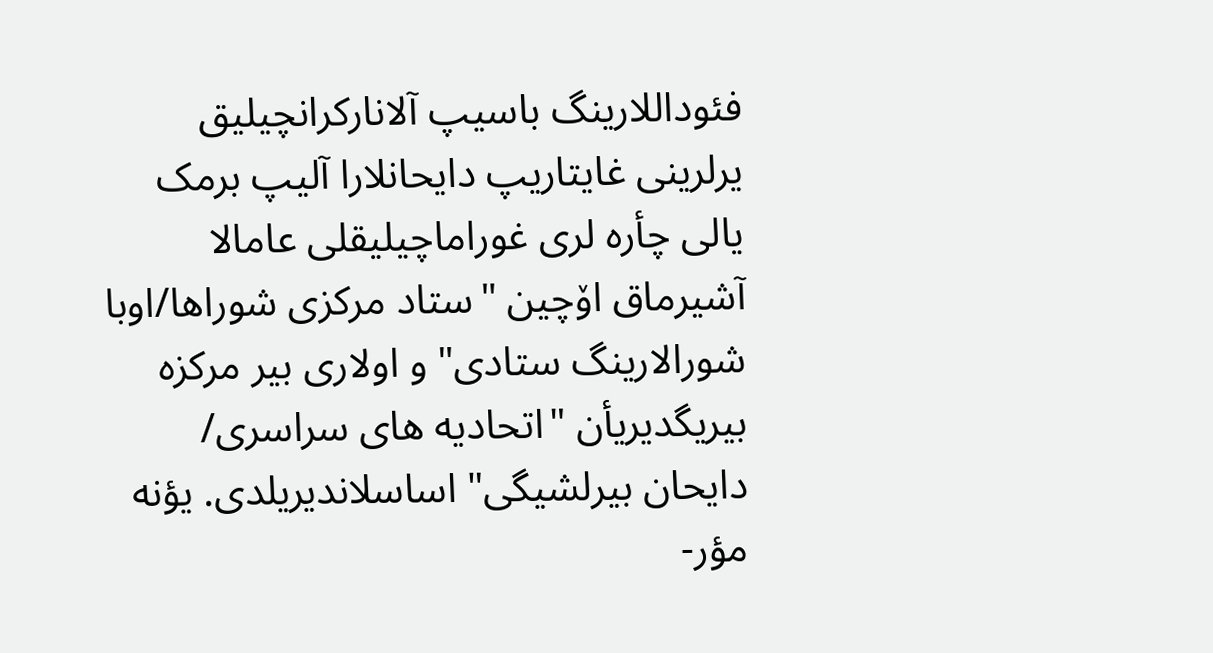فئوداللارینگ باسیپ آلانارکرانچیلیق یرلرینی غایتاریپ دایحانلارا آلیپ برمک یالی چأره لری غوراماچیلیقلی عامالا آشیرماق اۆچین "ستاد مرکزی شوراها/اوبا شورالارینگ ستادی" و اولاری بیر مرکزه بیریگدیریأن "اتحادیه های سراسری/ دایحان بیرلشیگی" اساسلاندیریلدی. یؤنه مؤر-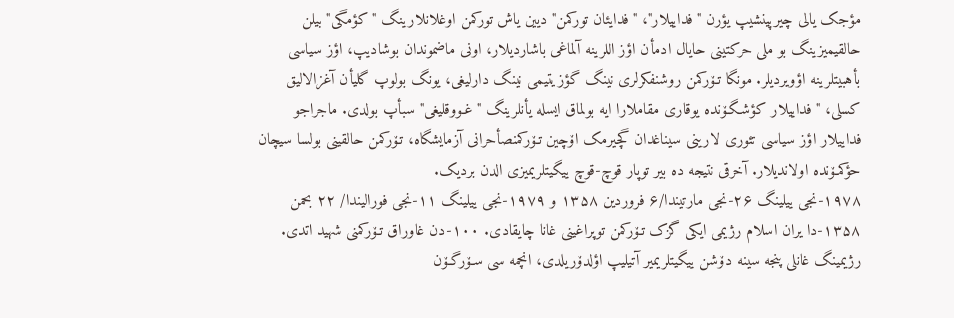مؤجک یالی چیرپینشیپ یؤرن "فداییلار"، "فدایئان تورکمن" دیین یاش تورکمن اوغلانلارینگ "کؤمگی" بیلن حالقیمیزینگ بو ملی حرکتینی حایال ادمأن اؤز اللرینه آلماغی باشاردیلار، اونی ماضموندان بوشادیپ، اؤز سیاسی بأهبیتلرینه اؤویردیلر. مونگا تـۆرکمن روشنفکرلری نینگ گؤزیتیمی نینگ دارلیغی، یونگ بولوپ گلیأن آغزالالیق کسلی، "فداییلار کؤشـگـۆنده یوقاری مقاملارا ایه بولماق ایسله یأنلرینگ "غـووقلیغی" سبأپ بولدی. ماجراجو فداییلار اؤز سیاسی تئوری لارینی سیناغدان گچیرمک اۆچین تـۆرکمنصأحرانی آزمایشگاه، تـۆرکمن حالقینی بولسا سیچان حؤکمـۆنده اولاندیلار. آخرقی نتیجه ده بیر توپار قوچ-قوچ ییگیتلریمیزی الدن بردیک.
۱۹۷۸-نجی ییلینگ ۲۶-نجی مارتیندا/۶ فروردین ۱۳۵۸ و ۱۹۷۹-نجی ییلینگ ۱۱-نجی فورالیندا/ ۲۲ بحمن ۱۳۵۸-دا یران اسلام رژیمی ایکی گزک تـۆرکمن توپراغینی غانا چایقادی. ۱۰۰-دن غاوراق تـۆرکمنی شهید اتدی. رژیمینگ غانلی پنجه سینه دۆشن ییگیتلریمیر آتیلیپ اؤلدۆریلدی، انچمه سی سـۆرگـۆن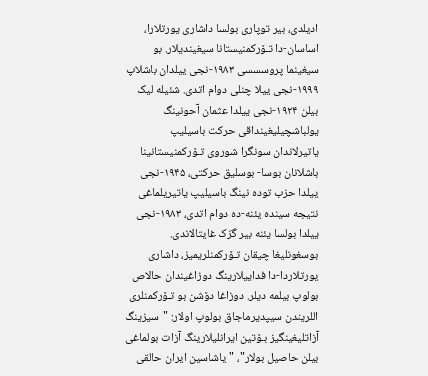ادیلدی، بیر توپاری بولسا داشاری یورتلارا، اساسان-دا تـۆرکمنیستانا سیغیندیلار. بو سیغینما پروسسسی ۱۹۸۳-نجی ییلدان باشلاپ ۱۹۹۹-نجی ییلا چنلی دوام اتدی. شئیله لیک بیلن ۱۹۲۴-نجی ییلدا عثمان آحونینگ یولباشچیلیغینداقی حرکت باسیلیپ یاتیرلاندان سونگرا شوروی تـۆرکمنیستانینا باشلانان بوسا- بوسلیق حرکتی، ۱۹۴۵-نجی ییلدا حزب توده نینگ باسیلیپ یاتیریلماغی نتیجه سینده یئنه-ده دوام اتدی، ۱۹۸۳-نجی ییلدا بولسا یئنه بیر گزک غایتالاندی.
بوسغونلیغا چیقان تـۆرکمنلریمیز، داشاری یورتلاردا-دا فداییلارینگ دوزاغیندان حالاص بولوپ بیلمه دیلر. دوزاغا دۆشن بو تـۆرکمنلری اللریندن سیپدیرماجاق بولوپ اولار: "سیزینگ آزاتلیغینگیز بـۆتین ایرانلیلارینگ آزات بولماغی بیلن حاصیل بولار"، "یاشاسین ایران حالقی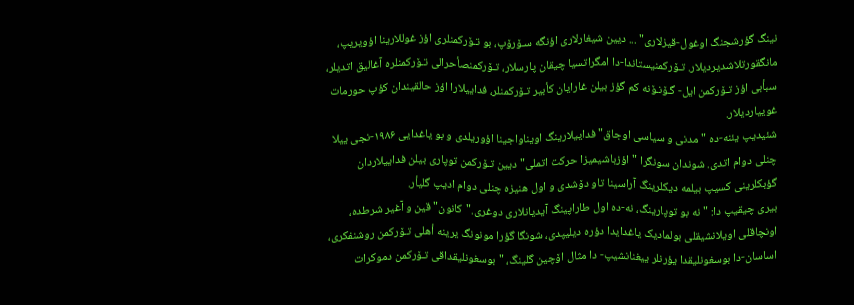نینگ گؤرشجنگ اوغول-قیزلاری" ... دیین شیغارلاری اؤنگه سـۆرۆپ، بو تـۆرکمنلری اؤز غوللارینا اؤویریپ، مانگقورتلاشدیردیلار. تـۆرکمنیستاندا-دا امگراتسیا چیقان پارسلار، تـۆرکمنصأحرالی تـۆرکمنلره آغالیق اتدیلر، سبأبی اؤز تـۆرکمن ایل- گـۆنـۆنه کم گؤز بیلن غارایان کأبیر تـۆرکمنلر، فداییلارا اؤز حالقیندان کؤپ حورمات غوییاردیلار.
شئیدیپ یئنه-ده "مدنی و سیاسی اوجاق" فداییلارینگ اویناواجینا اؤوریلدی و بو یاغدایی ۱۹۸۶-نجی ییلا چنلی دوام اتدی. شوندان سونگرا "اؤزباشیمیزا حرکت اتملی" دیین تـۆرکمن توپاری بیلن فداییلاردان گؤبکلرینی کسیپ بیلمه دیکلرینگ آراسینا تاو دۆشدی و اول هنیزه چنلی دوام ادیپ گلیأر.
بیری چیقیپ دا: "نه بو توپارینگ، نه-ده اول طاراپینگ آیدیانلاری دوغری."کانون" قین و آغیر شرطده، اونچاقلی اویلانشیقلی بولمادیک یاغدایدا دؤره دیلیپدی، شونگا گؤرا مونونگ یرینه أهلی تـۆرکمن روشنفکری، اساسان-دا بوسغونلیقدا یؤرنلر ییغنانشیپ- دا مثال اۆچین گلینگ، "بوسغونلیقداقی تـۆرکمن دموکرات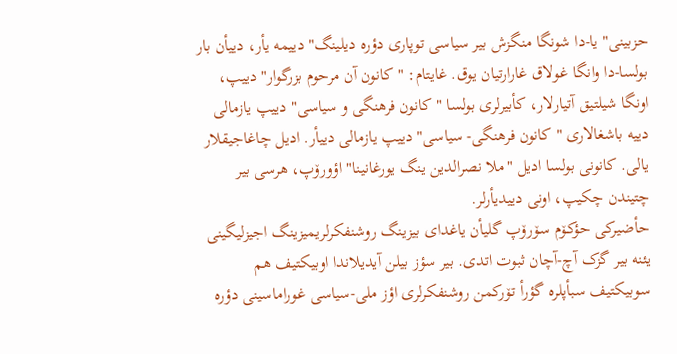حزبینی" یا-دا شونگا منگزش بیر سیاسی توپاری دؤره دیلینگ" دییمه یأر، دییأن بار بولسا-دا وانگا غولاق غارارتیان یوق. غایتام: "کانون آن مرحوم بزرگوار" دییپ، اونگا شیلتیق آتیارلار، کأبیرلری بولسا "کانون فرهنگی و سیاسی" دییپ یازمالی دییه باشغالاری "کانون فرهنگی- سیاسی" دییپ یازمالی دییأر. ادیل چاغاجیقلار یالی. کانونی بولسا ادیل "ملا نصرالدین ینگ یورغانینا" اؤورۆپ، هرسی بیر چتیندن چکیپ، اونی دییدیأرلر.
حأضیرکی حؤکـۆم سـۆرۆپ گلیأن یاغدای بیزینگ روشنفکرلریمیزینگ اجیزلیگینی یئنه بیر گزک آچ-آچان ثبوت اتدی. بیر سؤز بیلن آیدیلاندا اوبیکتیف هم سوبیکتیف سبأپلره گؤرأ تـۆرکمن روشنفکرلری اؤز ملی-سیاسی غوراماسینی دؤره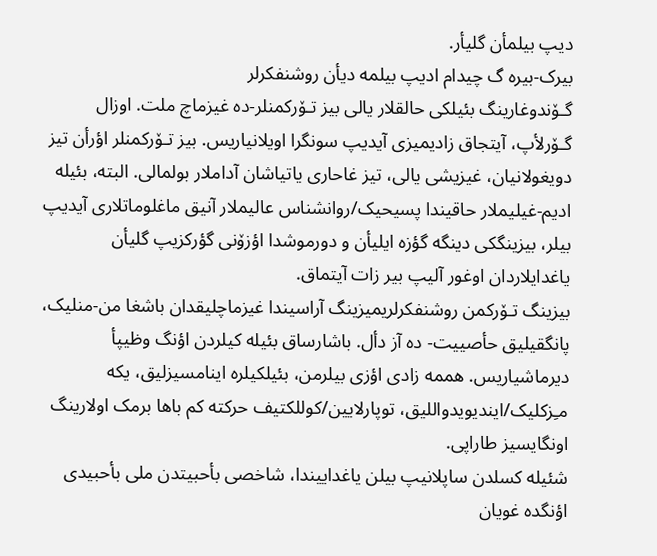دیپ بیلمأن گلیأر.
بیرک-بیره گ چیدام ادیپ بیلمه دیأن روشنفکرلر
گـۆندوغارینگ بئیلکی حالقلار یالی بیز تـۆرکمنلر-ده غیزماچ ملت. اوزال گـۆرلأپ، آیتجاق زادیمیزی آیدیپ سونگرا اویلانیاریس. بیز تـۆرکمنلر اؤرأن تیز دویغولانیان، غیزیشی یالی، تیز غاحاری یاتیاشان آداملار بولمالی. البته، بئیله ادیم-غیلیملار حاقیندا پسیحیک/روانشناس عالیملار آنیق ماغلوماتلاری آیدیپ بیلر، بیزینگکی دینگه گؤزه ایلیأن و دورموشدا اؤزۆنی گؤرکزیپ گلیأن یاغدایلاردان اوغور آلیپ بیر زات آیتماق.
بیزینگ تـۆرکمن روشنفکرلریمیزینگ آراسیندا غیزماچلیقدان باشغا من-منلیک، پانگقیلیق حأصییت- ده آز دأل. باشارساق بئیله کیلردن اؤنگ وظیپأ دیرماشیاریس. هممه زادی اؤزی بیلرمن، بئیلکیلره اینامسیزلیق، یکه مـِزکلیک/ایندیویدواللیق، توپارلایین/کوللکتیف حرکته کم باها برمک اولارینگ اونگایسیز طاراپی.
شئیله کسلدن ساپلانیپ بیلن یاغداییندا، شاخصی بأحبیتدن ملی بأحبیدی اؤنگده غویان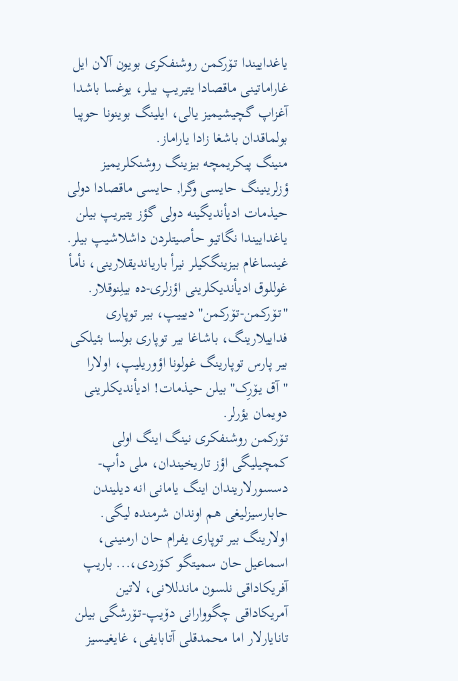یاغداییندا تـۆرکمن روشنفکری بویون آلان ایل غاراماتینی ماقصادا یتیریپ بیلر، یوغسا باشدا آغزاپ گچیشیمیز یالی، ایلینگ بوینونا حوپبا بولماقدان باشغا زادا یاراماز.
منینگ پیکریمچه بیزینگ روشنکلریمیز ؤزلرینینگ حایسی وگرا, حایسی ماقصادا دولی حیذمات ادیأندیگینه دولی گؤز یتیریپ بیلن یاغداییندا نگاتیو حأصیتلردن داشلاشیپ بیلر. غینساغام بیزینگکیلر نیرأ باریاندیقلارینی، نأمأ غوللوق ادیأندیکلرینی اؤزلری-ده بیلِنوقلار. "تـۆرکمن-تـۆرکمن" دیییپ، بیر توپاری فداییلارینگ، باشاغا بیر توپاری بولسا بئیلکی بیر پارس توپارینگ غولونا اؤوریلیپ، اولارا "آق یـۆرِک" بیلن حیذمات! ادیأندیکلرینی دویمان یؤرلر.
تـۆرکمن روشنفکری نینگ اینگ اولی کمچیلیگی اؤز تاریخیندان، ملی دأپ-دسسورلاریندان اینگ یامانی انه دیلیندن حابارسیزلیغی هم اوندان شرمنده لیگی. اولارینگ بیر توپاری یفرام حان ارمنینی، اسماعیل حان سمیتگو کـۆردی،... باریپ آفریکاداقی نلسون ماندللانی، لاتین آمریکاداقی چگووارانی دۆیپ-تـۆرشگی بیلن تانایارلار اما محمدقلی آتابایفی، غایغیسیز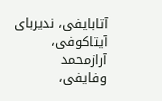آتابایفی، ندیربای آیتاکوفی، آرازمحمد وفایفی،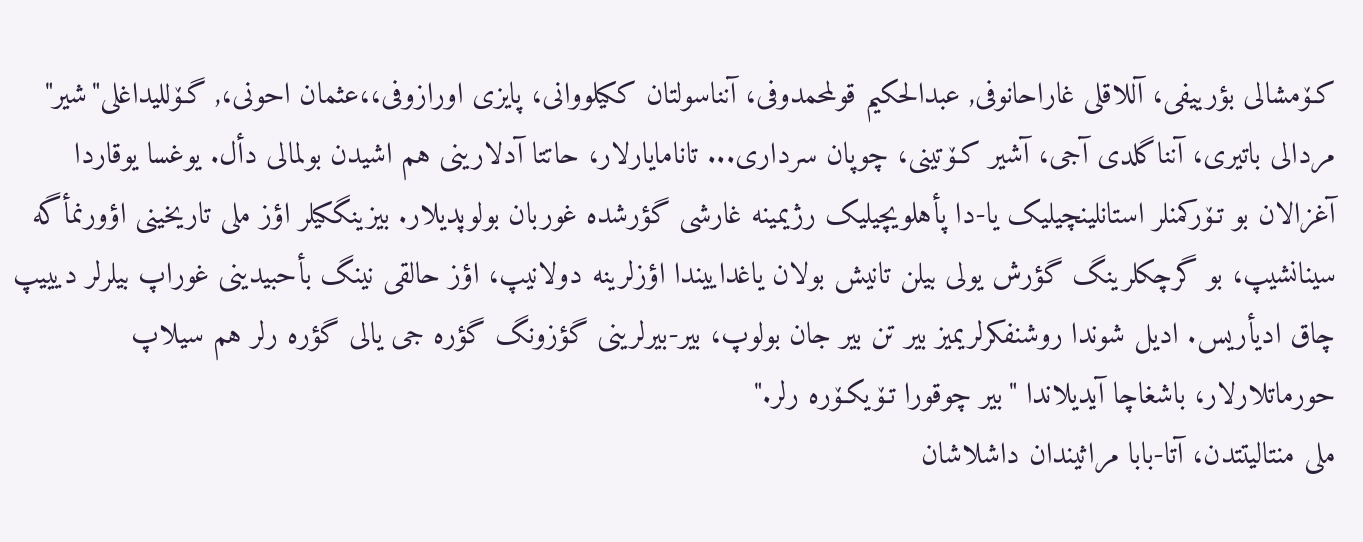کـۆمشالی بؤرییفی، آللاقلی غاراحانوفی, عبدالحکیم قولمحمدوفی، آنناسولتان ککیلووانی، پایزی اورازوفی،،عثمان احونی،, گـۆللیداغلی"شیر" مردالی باتیری، آنناگلدی آجی، آشیر کـۆتینی، چوپان سرداری... تانامایارلار، حاتتا آدلارینی هم اشیدن بولمالی دأل. یوغسا یوقاردا آغزالان بو تـۆرکمنلر استانلینچیلیک یا-دا پأهلویچیلیک رژیمینه غارشی گؤرشده غوربان بولوپدیلار. بیزینگکیلر اؤز ملی تاریخینی اؤورنمأگه سینانشیپ، بو گرچکلرینگ گؤرش یولی بیلن تانیش بولان یاغداییندا اؤزلرینه دولانیپ، اؤز حالقی نینگ بأحبیدینی غوراپ بیلرلر دیییپ چاق ادیأریس. ادیل شوندا روشنفکرلریمیز بیر تن بیر جان بولوپ، بیر-بیرلرینی گؤزونگ گؤره جی یالی گؤره رلر هم سیلاپ حورماتلارلار، باشغاچا آیدیلاندا "بیر چوقورا تـۆیکـۆره رلر."
ملی منتالیتتدن، آتا-بابا مراثیندان داشلاشان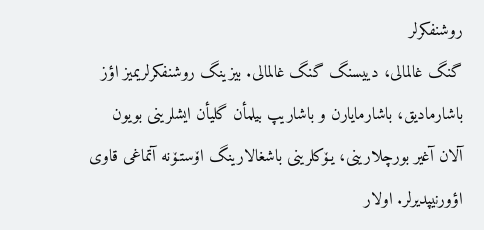روشنفکرلر
گنگ غالمالی، دییسنگ گنگ غالمالی. بیزینگ روشنفکرلریمیز اؤز باشارمادیق، باشارمایارن و باشاریپ بیلمأن گلیأن ایشلرینی بویون آلان آغیر بورچلارینی، یـۆکلرینی باشغالارینگ اۆستـۆنه آتماغی قاوی اؤورنیپدیرلر. اولار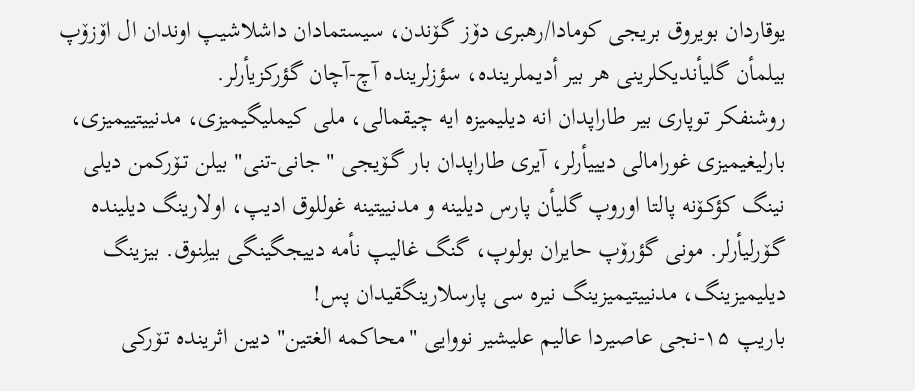یوقاردان بویروق بریجی کومادا/رهبری دۆز گـۆندن، سیستمادان داشلاشیپ اوندان ال اۆزۆپ بیلمأن گلیأندیکلرینی هر بیر أدیملرینده، سؤزلرینده آچ-آچان گؤرکزیأرلر.
روشنفکر توپاری بیر طاراپدان انه دیلیمیزه ایه چیقمالی، ملی کیملیگیمیزی، مدنییتییمیزی، بارلیغیمیزی غورامالی دیییأرلر، آیری طاراپدان بار گـۆیجی "جانی-تنی" بیلن تـۆرکمن دیلی نینگ کؤکـۆنه پالتا اوروپ گلیأن پارس دیلینه و مدنییتینه غوللوق ادیپ، اولارینگ دیلینده گـۆرلیأرلر. مونی گؤرۆپ حایران بولوپ، گنگ غالیپ نأمه دییجگینگی بیلِنوق. بیزینگ دیلیمیزینگ، مدنییتیمیزینگ نیره سی پارسلارینگقیدان پس!
باریپ ۱۵-نجی عاصیردا عالیم علیشیر نووایی "محاکمه الغتین" دیین اثرینده تـۆرکی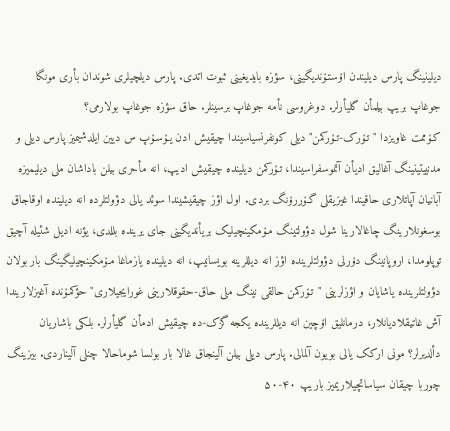دیلینینگ پارس دیلیندن اۆستـۆندیگینی، سؤزه بایدیغینی ثبوت اتدی. پارس دیلچیلری شوندان بأری مونگا جوغاپ بریپ بیلمأن گلیأرلر. دوغروسی نأمه جوغاپ برسینلر. حاق سؤزه جوغاپ بولارمی؟
کـۆممت غاویزدا "تـۆرک-تـۆرکمن" دیلی کونفرنسیاسیندا چیقیش ادن یـۆسـۆپ س دیین ایلدشیمیز پارس دیلی و مدنییتینینگ آغالیق ادیأن آتموسفراسیندا، تـۆرکمن دیلینده چیقیش ادیپ، انه مأحری بیلن باداشان ملی دیلیمیزه آبانیان آپاتلاری حاقیندا غیزیقلی گـۆررۆنگ بردی. اول اؤز چیقیشیندا سوئد یالی دؤولتلرده انه دیلینده اوقاجاق بوسغونلارینگ چاغالارینا شول دؤولتینگ مـۆمکینچیلیک بریأندیگینی جای یرینده بللدی، یؤنه ادیل شئیله آچیق توپلومدا، اروپانینگ دۆرلی دؤولتلرینده اؤز انه دیللرینه بویسانیپ، انه دیلینده یازماغا مـۆمکینچیلیگینگ بار بولان دؤولتلرینده یاشایان و اؤزلرینی "تـۆرکمن حالقی نینگ ملی حاق-حقوقلارینی غورایجیلاری" حؤکمـۆنده آغیزلاریندا آش غاتیقلادیانلار، درمانلیق اۆچین انه دیللرینده یکجه گزک-ده چیقیش ادمأن گلیأرلر. بلکی باشاریان دألدیرلر؟ مونی ارکک یالی بویون آلمالی. پارس دیلی بیلن آلینجاق غالا بار بولسا شوماحالا چنلی آلیناردی. بیزینگ چوربا چیقان سیاساتچیلاریمیز باریپ ۴۰-۵۰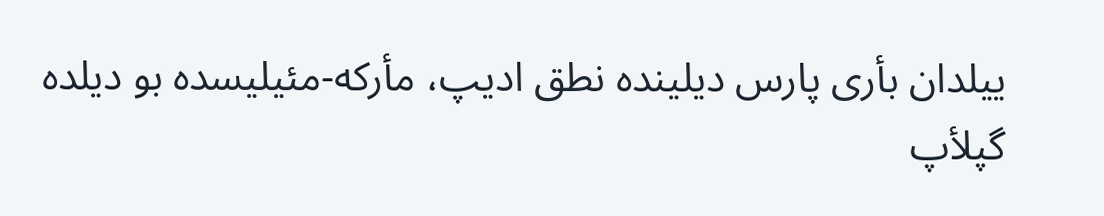ییلدان بأری پارس دیلینده نطق ادیپ، مأرکه-مئیلیسده بو دیلده گپلأپ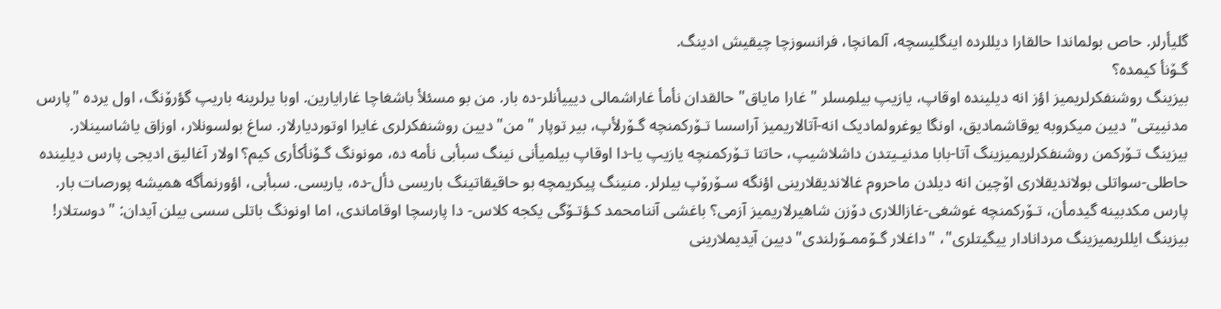گلیأرلر. حاص بولماندا حالقارا دیللرده اینگلیسچه، آلمانچا، فرانسوزچا چیقیش ادینگ.
گـۆنأ کیمده؟
بیزینگ روشنفکرلریمیز اؤز انه دیلینده اوقاپ، یازیپ بیلمِسلر "غارا مایاق" حالقدان نأمأ غاراشمالی دیییأنلر-ده بار. من بو مسئلأ باشغاچا غارایارین. اوبا یرلرینه باریپ گؤرۆنگ، اول یرده "پارس مدنییتی" دیین میکروبه یوقاشمادیق، اونگا یوغرولمادیک انه-آتالاریمیز آراسسا تـۆرکمنچه گـۆرلأپ، بیر توپار "من" دیین روشنفکرلری غایرا اوتوردیارلار. ساغ بولسونلار، اوزاق یاشاسینلار.
بیزینگ تـۆرکمن روشنفکرلریمیزینگ آتا-بابا مدنیـیتدن داشلاشیپ، حاتتا تـۆرکمنچه یازیپ یا-دا اوقاپ بیلمیأنی نینگ سبأبی نأمه ده، مونونگ گـۆنأکأری کیم؟ اولار آغالیق ادیجی پارس دیلینده حاطلی-سواتلی بولاندیقلاری اۆچین انه دیلدن ماحروم غالاندیقلارینی اؤنگه سـۆرۆپ بیلرلر. منینگ پیکریمچه بو حاقیقاتینگ باریسی دأل-ده، یاریسی. سبأبی، اؤورنمأگه همیشه پورصات بار. پارس مکدبینه گیدمأن، تـۆرکمنچه غوشغی-غازاللاری دۆزن شاهیرلاریمیز آزمی؟ باغشی آننامحمد کـؤتـۆگی یکجه کلاس- دا پارسچا اوقاماندی، اما اونونگ باتلی سسی بیلن آیدان: "دوستلار! بیزینگ ایللریمیزینگ مردانادار ییگیتلری"، "داغلار گـۆممـۆرلندی" دیین آیدیملارینی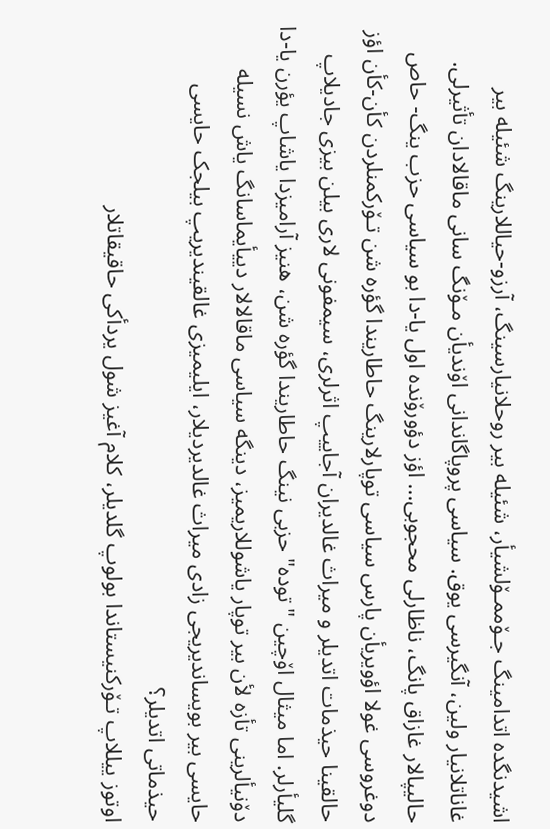اشیدنگده اتدامینگ جـۆممـۆلشیأر، شئیله بیر روحلانیارسینگ، آرزو-حیاللارینگ شئیله بیر غاناتلانیار ولین، آنگیرسی یوق. سیاسی پروپاگاندانی اۆندیأن مـۆنگ سانی ماقالادان تأثیرلی. حالیپالار غازاق پانگ، ناظارلی محجوبی... اؤز دؤورۆنده اول یا-دا بو سیاسی حزب ینگ- حاص دوغروسی غولا اؤویریأن پارس سیاسی توپارلارینگ حاطاریندا گؤره شن تـۆرکمنلردن کأن-کأن اؤز حالقینا حیذمات اتدیلر و میراث غالدیران آجاییپ اثرلری، سیمفونی لاری بیلن بیزی جادیلاپ گلیأرلر. اما میثال اۆچین "توده" حزبی نینگ حاطاریندا گؤره شن، هنیز آرامیزدا یاشاپ یؤرن یا-دا دۆنیألرینی تأزه لأن بیر توپار یاشوللاریمیز، دینگه سیاسی ماقالالار دییأیماسانگ یاش نسیله حایسی بیر بویساندیریجی زادی میراث غالدیردیلار، ایلیمیزی غالقیندیریپ بیلجک حایسی حیذماتی اتدیلر؟
اوتوز ییللاپ تـۆرکنیستاندا بولوپ گلدیلر، کلام آغیز شول یردأکی حاقیقاتلار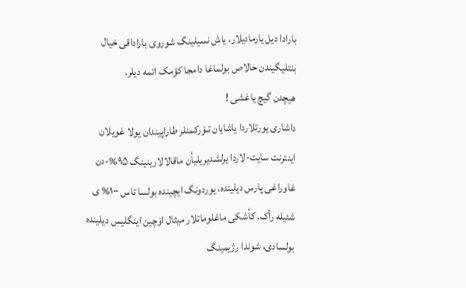بارادا دیل یارمادیلار، یاش نسیلینگ شوروی باراداقی خیال بنتلیگیندن حالاص بولماغا دامجا کؤمک اتمه دیلر.
هیچدن گیچ یاغشی !
داشاری یورتلاردا یاشایان تـۆرکمنلر طاراپیندان یولا غویلان اینترنت سایت-لاردا یرلشدیریلیأن ماقالالارینینگ ۹۵%-دن غاوراغی پارس دیلینده، یوردونگ ایچینده بولسا تاس ۱۰۰% ی شئیله رأک. کأشکی ماغلوماتلار میثال اۆچین اینگلیس دیلینده بولسادی، شوندا رژیمینگ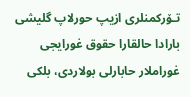تـۆرکمنلری ازیپ حورلاپ گلیشی بارادا حالقارا حقوق غورایجی غوراملار حابارلی بولاردی، بلکی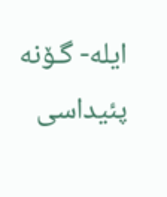ایله- گـۆنه پئیداسی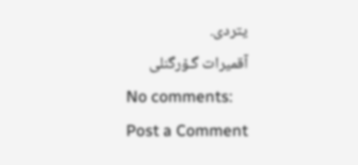یتردی.
آقمیرات گـۆرگنلی
No comments:
Post a Comment